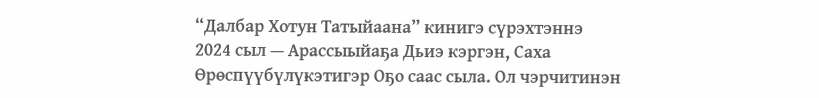“Далбар Хотун Татыйаана” кинигэ сүрэхтэннэ
2024 сыл — Арассыыйаҕа Дьиэ кэргэн, Саха Өрөспүүбүлүкэтигэр Оҕо саас сыла. Ол чэрчитинэн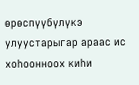өрөспүүбүлүкэ улуустарыгар араас ис хоһоонноох киһи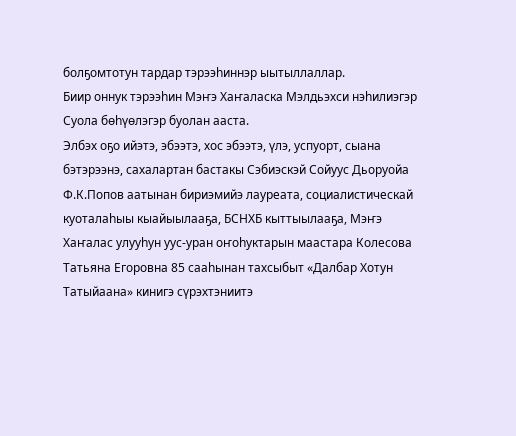болҕомтотун тардар тэрээһиннэр ыытыллаллар.
Биир оннук тэрээһин Мэҥэ Хаҥаласка Мэлдьэхси нэһилиэгэр Суола бөһүөлэгэр буолан ааста.
Элбэх оҕо ийэтэ, эбээтэ, хос эбээтэ, үлэ, успуорт, сыана бэтэрээнэ, сахалартан бастакы Сэбиэскэй Сойуус Дьоруойа Ф.К.Попов аатынан бириэмийэ лауреата, социалистическай куоталаһыы кыайыылааҕа, БСНХБ кыттыылааҕа, Мэҥэ Хаҥалас улууһун уус-уран оҥоһуктарын маастара Колесова Татьяна Егоровна 85 сааһынан тахсыбыт «Далбар Хотун Татыйаана» кинигэ сүрэхтэниитэ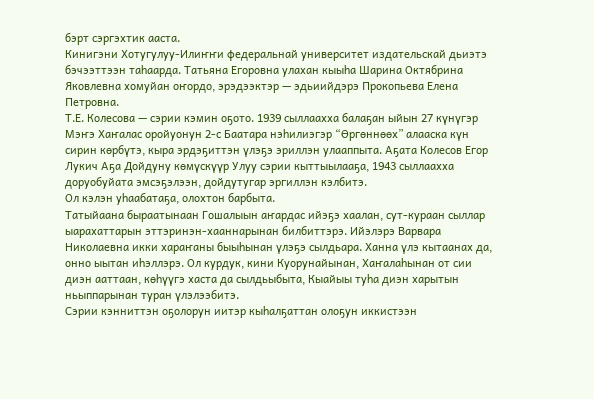бэрт сэргэхтик ааста.
Кинигэни Хотугулуу-Илиҥҥи федеральнай университет издательскай дьиэтэ бэчээттээн таһаарда. Татьяна Егоровна улахан кыыһа Шарина Октябрина Яковлевна хомуйан оҥордо, эрэдээктэр — эдьиийдэрэ Прокопьева Елена Петровна.
Т.Е. Колесова — сэрии кэмин оҕото. 1939 сыллаахха балаҕан ыйын 27 күнүгэр Мэҥэ Хаҥалас оройуонун 2-с Баатара нэһилиэгэр “Өргөннөөх” алааска күн сирин көрбүтэ, кыра эрдэҕиттэн үлэҕэ эриллэн улааппыта. Аҕата Колесов Егор Лукич Аҕа Дойдуну көмүскүүр Улуу сэрии кыттыылааҕа, 1943 сыллаахха доруобуйата эмсэҕэлээн, дойдутугар эргиллэн кэлбитэ.
Ол кэлэн уһаабатаҕа, олохтон барбыта.
Татыйаана быраатынаан Гошалыын аҥардас ийэҕэ хаалан, сут-кураан сыллар ыарахаттарын эттэринэн-хааннарынан билбиттэрэ. Ийэлэрэ Варвара Николаевна икки хараҥаны быыһынан үлэҕэ сылдьара. Ханна үлэ кытаанах да, онно ыытан иһэллэрэ. Ол курдук, кини Куорунайынан, Хаҥалаһынан от сии диэн ааттаан, көһүүгэ хаста да сылдьыбыта, Кыайыы туһа диэн харытын ньыппарынан туран үлэлээбитэ.
Сэрии кэнниттэн оҕолорун иитэр кыһалҕаттан олоҕун иккистээн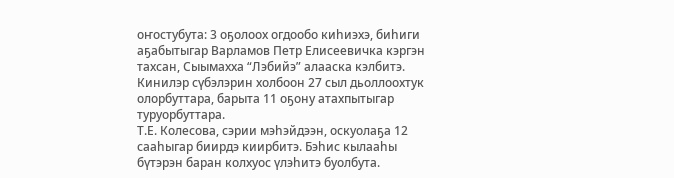оҥостубута: 3 оҕолоох огдообо киһиэхэ, биһиги аҕабытыгар Варламов Петр Елисеевичка кэргэн тахсан, Сыымахха “Лэбийэ” алааска кэлбитэ. Кинилэр сүбэлэрин холбоон 27 сыл дьоллоохтук олорбуттара, барыта 11 оҕону атахпытыгар туруорбуттара.
Т.Е. Колесова, сэрии мэһэйдээн, оскуолаҕа 12 сааһыгар биирдэ киирбитэ. Бэһис кылааһы бүтэрэн баран колхуос үлэһитэ буолбута.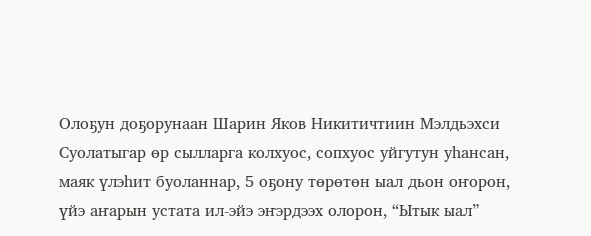Олоҕун доҕорунаан Шарин Яков Никитичтиин Мэлдьэхси Суолатыгар өр сылларга колхуос, сопхуос уйгутун уһансан, маяк үлэһит буоланнар, 5 оҕону төрөтөн ыал дьон оҥорон, үйэ аҥарын устата ил-эйэ эҥэрдээх олорон, “Ытык ыал”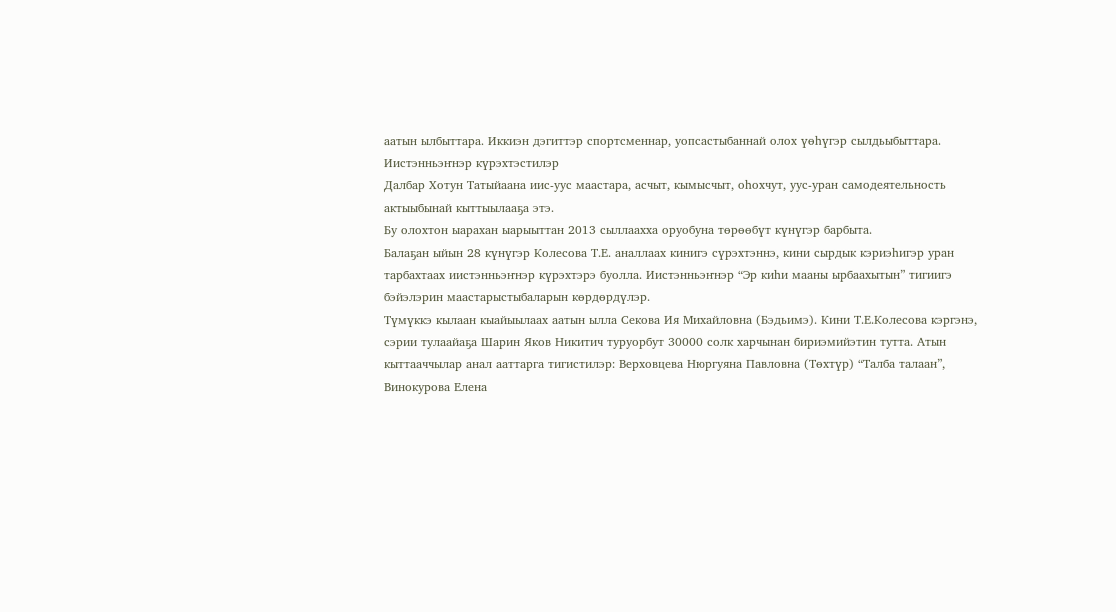аатын ылбыттара. Иккиэн дэгиттэр спортсменнар, уопсастыбаннай олох үөһүгэр сылдьыбыттара.
Иистэнньэҥнэр күрэхтэстилэр
Далбар Хотун Татыйаана иис-уус маастара, асчыт, кымысчыт, оһохчут, уус-уран самодеятельность актыыбынай кыттыылааҕа этэ.
Бу олохтон ыарахан ыарыыттан 2013 сыллаахха оруобуна төрөөбүт күнүгэр барбыта.
Балаҕан ыйын 28 күнүгэр Колесова Т.Е. аналлаах кинигэ сүрэхтэннэ, кини сырдык кэриэһигэр уран тарбахтаах иистэнньэҥнэр күрэхтэрэ буолла. Иистэнньэҥнэр “Эр киһи мааны ырбаахытын” тигиигэ бэйэлэрин маастарыстыбаларын көрдөрдүлэр.
Түмүккэ кылаан кыайыылаах аатын ылла Секова Ия Михайловна (Бэдьимэ). Кини Т.Е.Колесова кэргэнэ, сэрии тулаайаҕа Шарин Яков Никитич туруорбут 30000 солк харчынан бириэмийэтин тутта. Атын кыттааччылар анал ааттарга тигистилэр: Верховцева Нюргуяна Павловна (Төхтүр) “Талба талаан”, Винокурова Елена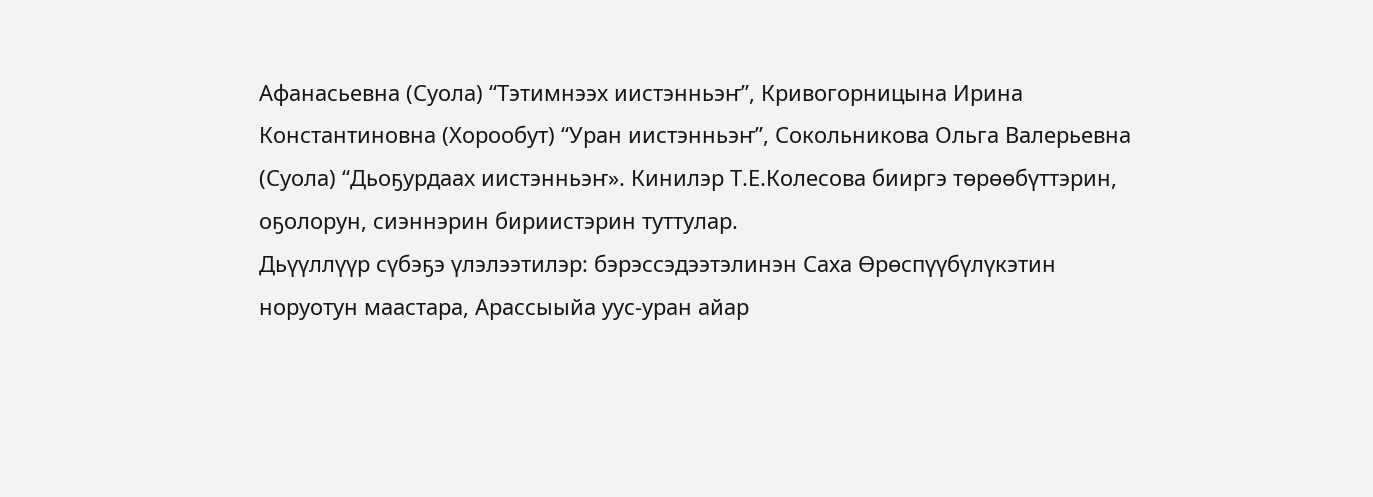Афанасьевна (Суола) “Тэтимнээх иистэнньэҥ”, Кривогорницына Ирина Константиновна (Хорообут) “Уран иистэнньэҥ”, Сокольникова Ольга Валерьевна (Суола) “Дьоҕурдаах иистэнньэҥ». Кинилэр Т.Е.Колесова бииргэ төрөөбүттэрин, оҕолорун, сиэннэрин бириистэрин туттулар.
Дьүүллүүр сүбэҕэ үлэлээтилэр: бэрэссэдээтэлинэн Саха Өрөспүүбүлүкэтин норуотун маастара, Арассыыйа уус-уран айар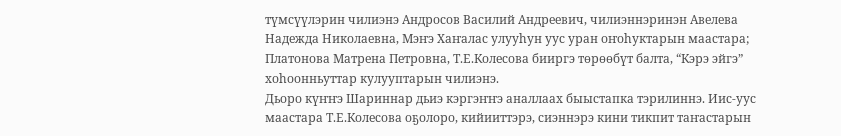түмсүүлэрин чилиэнэ Андросов Василий Андреевич, чилиэннэринэн Авелева Надежда Николаевна, Мэҥэ Хаҥалас улууһун уус уран оҥоһуктарын маастара; Платонова Матрена Петровна, Т.Е.Колесова бииргэ төрөөбүт балта, “Кэрэ эйгэ” хоһоонньуттар кулууптарын чилиэнэ.
Дьоро күҥҥэ Шариннар дьиэ кэргэҥҥэ аналлаах быыстапка тэрилиннэ. Иис-уус маастара Т.Е.Колесова оҕолоро, кийииттэрэ, сиэннэрэ кини тикпит таҥастарын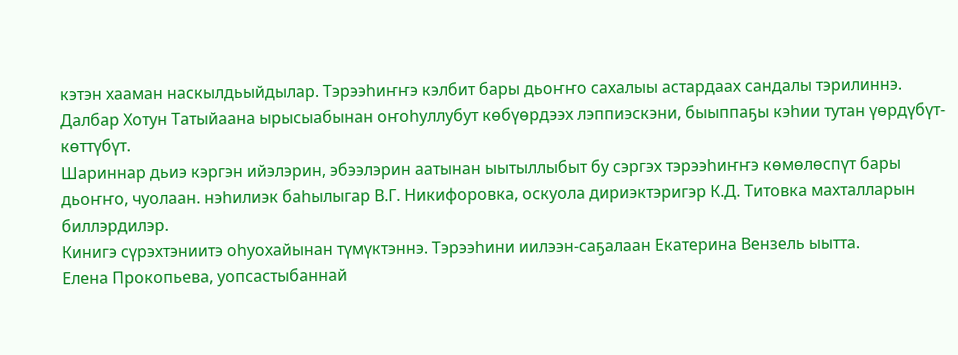кэтэн хааман наскылдьыйдылар. Тэрээһиҥҥэ кэлбит бары дьоҥҥо сахалыы астардаах сандалы тэрилиннэ. Далбар Хотун Татыйаана ырысыабынан оҥоһуллубут көбүөрдээх лэппиэскэни, быыппаҕы кэһии тутан үөрдүбүт-көттүбүт.
Шариннар дьиэ кэргэн ийэлэрин, эбээлэрин аатынан ыытыллыбыт бу сэргэх тэрээһиҥҥэ көмөлөспүт бары дьоҥҥо, чуолаан. нэһилиэк баһылыгар В.Г. Никифоровка, оскуола дириэктэригэр К.Д. Титовка махталларын биллэрдилэр.
Кинигэ сүрэхтэниитэ оһуохайынан түмүктэннэ. Тэрээһини иилээн-саҕалаан Екатерина Вензель ыытта.
Елена Прокопьева, уопсастыбаннай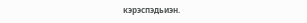кэрэспэдьиэн.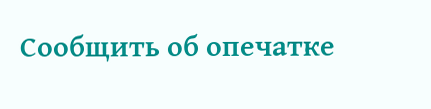Сообщить об опечатке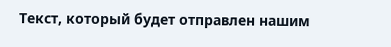Текст, который будет отправлен нашим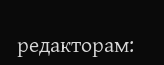редакторам: